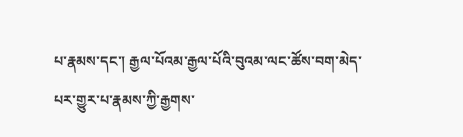པ་རྣམས་དང་། རྒྱལ་པོའམ་རྒྱལ་པོའི་བུའམ་ལང་ཚོས་བག་མེད་པར་གྱུར་པ་རྣམས་ཀྱི་རྒྱགས་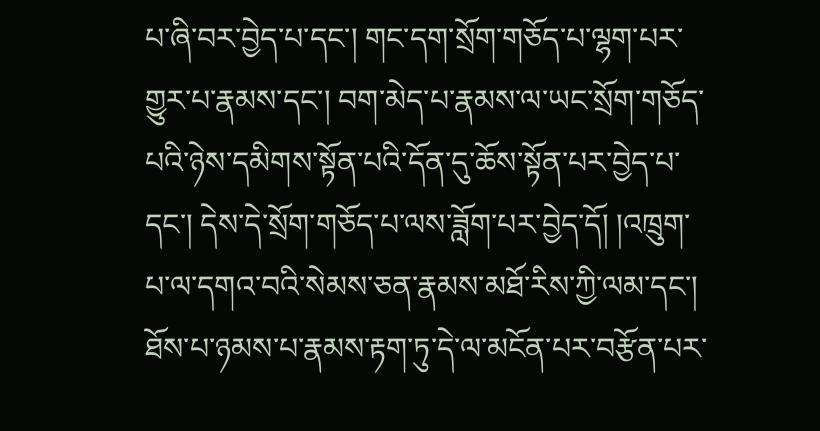པ་ཞི་བར་བྱེད་པ་དང་། གང་དག་སྲོག་གཅོད་པ་ལྷག་པར་གྱུར་པ་རྣམས་དང་། བག་མེད་པ་རྣམས་ལ་ཡང་སྲོག་གཅོད་པའི་ཉེས་དམིགས་སྟོན་པའི་དོན་དུ་ཆོས་སྟོན་པར་བྱེད་པ་དང་། དེས་དེ་སྲོག་གཅོད་པ་ལས་ཟློག་པར་བྱེད་དོ། །འཁྲུག་པ་ལ་དགའ་བའི་སེམས་ཅན་རྣམས་མཐོ་རིས་ཀྱི་ལམ་དང་། ཐོས་པ་ཉམས་པ་རྣམས་རྟག་ཏུ་དེ་ལ་མངོན་པར་བརྩོན་པར་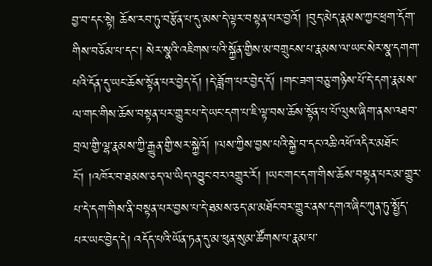བྱ་བ་དང་སྟེ། ཆོས་རབ་ཏུ་བརྩོན་པ་དུ་མས་དེ་ལྟར་བསྟན་པར་བྱའོ། །བུད་མེད་རྣམས་ཀྱང་ཕྲག་དོག་གིས་བཅོམ་པ་དང་། སེར་སྣའི་འཇིགས་པའི་སྐྱོན་གྱིས་མ་བགྲུངས་པ་རྣམས་ལ་ཡང་སེར་སྣ་དགག་པའི་དོན་དུ་ཡང་ཆོས་སྟོན་པར་བྱེད་དོ། །དེ་ཟློག་པར་བྱེད་དོ། །གང་ཟག་བཅུ་གཉིས་པོ་དེ་དག་རྣམས་ལ་གང་གིས་ཆོས་བསྟན་པར་གྱུར་པ་དེ་ཡང་དག་པ་ཇི་ལྟ་བས་ཆོས་སྟོན་པ་པོ་ལུས་ཞིག་ནས་འཐབ་བྲལ་གྱི་ལྷ་རྣམས་ཀྱི་རྒྱུན་གྱི་སར་སྐྱེའོ། །ལས་ཀྱིས་བྱས་པའི་སྐྱེ་བ་དང་འཆི་འཕོ་འདིར་མཐོང་ངོ་། །འཁོར་བ་ཐམས་ཅད་ལ་ཡིད་འབྱུང་བར་འགྱུར་རོ། །ཡང་གང་དག་གིས་ཆོས་བསྟན་པར་མ་གྱུར་པ་དེ་དག་གིས་ནི་བསྟན་པར་བྱས་པ་དེ་ཐམས་ཅད་མ་མཐོང་བར་གྱུར་ནས་དགའ་ཞིང་ཀུན་ཏུ་སྤྱོད་པར་ཡང་བྱེད་དེ། འདོད་པའི་ཡོན་ཏན་དུ་མ་ཕུན་སུམ་ཚོགས་པ་རྣམ་པ་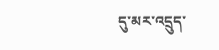དུ་མར་འདྲུད་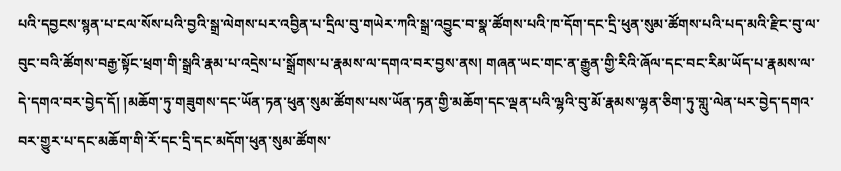པའི་དབྱངས་སྙན་པ་ངལ་སོས་པའི་བྱའི་སྒྲ་ལེགས་པར་འབྱིན་པ་དྲིལ་བུ་གཡེར་ཀའི་སྒྲ་འབྱུང་བ་སྣ་ཚོགས་པའི་ཁ་དོག་དང་དྲི་ཕུན་སུམ་ཚོགས་པའི་པད་མའི་རྫིང་བུ་ལ་བུང་བའི་ཚོགས་བརྒྱ་སྟོང་ཕྲག་གི་སྒྲའི་རྣམ་པ་འདྲེས་པ་སྒྲོགས་པ་རྣམས་ལ་དགའ་བར་བྱས་ནས། གཞན་ཡང་གང་ན་རྒྱུན་གྱི་རིའི་ཞོལ་དང་བང་རིམ་ཡོད་པ་རྣམས་ལ་དེ་དགའ་བར་བྱེད་དོ། །མཆོག་ཏུ་གཟུགས་དང་ཡོན་ཏན་ཕུན་སུམ་ཚོགས་པས་ཡོན་ཏན་གྱི་མཆོག་དང་ལྡན་པའི་ལྷའི་བུ་མོ་རྣམས་ལྷན་ཅིག་ཏུ་གླུ་ལེན་པར་བྱེད་དགའ་བར་གྱུར་པ་དང་མཆོག་གི་རོ་དང་དྲི་དང་མདོག་ཕུན་སུམ་ཚོགས་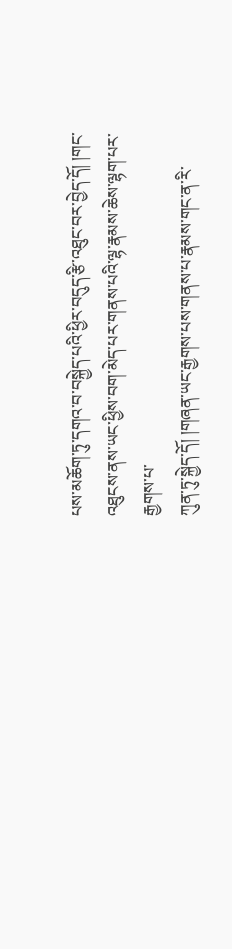པས་མཆོག་ཏུ་དགའ་བ་བསྐྱེད་པའི་ཕྱིར་བདུད་རྩི་འཐུང་བར་བྱེད་དོ། །གང་འཐུངས་ནས་ཡང་ཕྱིས་བག་མེད་པར་གནས་པའི་ལྷ་རྣམས་ཆེས་ལྷག་པར་རྒྱགས་པ་
ཀུན་ཏུ་སྐྱེད་དོ། །གཞན་ཡང་རྒྱགས་པས་གནས་པ་རྣམས་གང་ན་རི་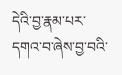དེའི་བྱ་རྣམ་པར་དགའ་བ་ཞེས་བྱ་བའི་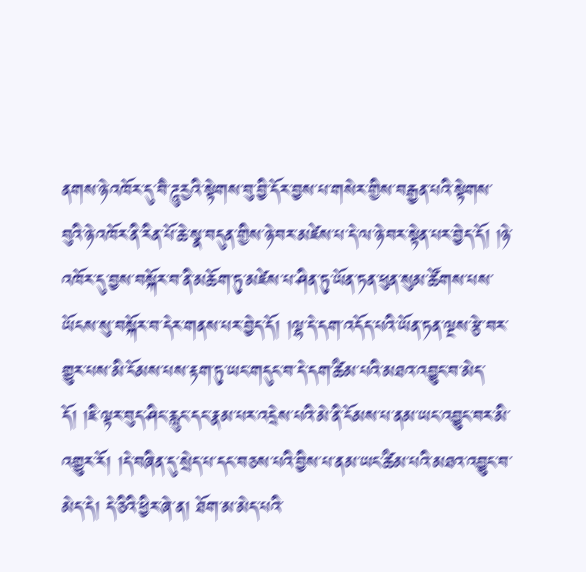ནགས་ཉེ་འཁོར་དུ་བཻ་ཌཱུརྱའི་སྟེགས་བུ་བྱི་དོར་བྱས་པ་གསེར་གྱིས་བརྒྱན་པའི་སྟེགས་བུའི་ཉེ་འཁོར་ནི་རིན་པོ་ཆེ་སྣ་བདུན་གྱིས་ཉེ་བར་མཛེས་པ་དེ་ལ་ཉེ་བར་སྟེན་པར་བྱེད་དོ། །ཉེ་འཁོར་དུ་བྱས་བསྐོར་བ་ནི་མཆོག་ཏུ་མཛེས་པ་ཤིན་ཏུ་ཡོན་ཏན་ཕུན་སུམ་ཚོགས་པས་ཡོངས་སུ་བསྐོར་བ་དེར་གནས་པར་བྱེད་དོ། །ལྷ་དེ་དག་འདོད་པའི་ཡོན་ཏན་ལྔས་རྩེ་བར་གྱུར་པས་མི་ངོམས་པས་རྟག་ཏུ་ཡང་གདུང་བ་དེ་དག་ཚིམ་པའི་མཐའ་འབྱུང་བ་མེད་དོ། །ཇི་ལྟར་བུད་ཤིང་རླུང་དང་རྣམ་པར་འདྲེས་པའི་མེ་ནི་ངོམས་པ་ནམ་ཡང་འབྱུང་བར་མི་འགྱུར་རོ། །དེ་བཞིན་དུ་སྲེད་པ་དང་བཅས་པའི་བྱིས་པ་ནམ་ཡང་ཚིམ་པའི་མཐའ་འབྱུང་བ་མེད་དེ། དེ་ཅིའི་ཕྱིར་ཞེ་ན། ཐོག་མ་མེད་པའི་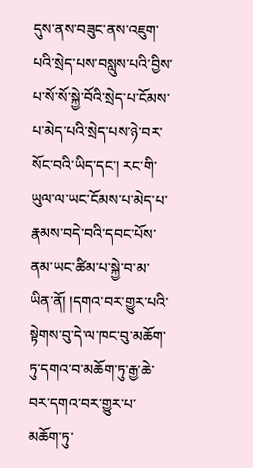དུས་ནས་བཟུང་ནས་འཇུག་པའི་སྲེད་པས་བསླུས་པའི་བྱིས་པ་སོ་སོ་སྐྱེ་བོའི་སྲེད་པ་ངོམས་པ་མེད་པའི་སྲེད་པས་ཉེ་བར་སོང་བའི་ཡིད་དང་། རང་གི་ཡུལ་ལ་ཡང་ངོམས་པ་མེད་པ་རྣམས་བདེ་བའི་དབང་པོས་ནམ་ཡང་ཚིམ་པ་སྐྱེ་བ་མ་ཡིན་ནོ། །དགའ་བར་གྱུར་པའི་སྟེགས་བུ་དེ་ལ་ཁང་བུ་མཆོག་ཏུ་དགའ་བ་མཆོག་ཏུ་རྒྱ་ཆེ་བར་དགའ་བར་གྱུར་པ་མཆོག་ཏུ་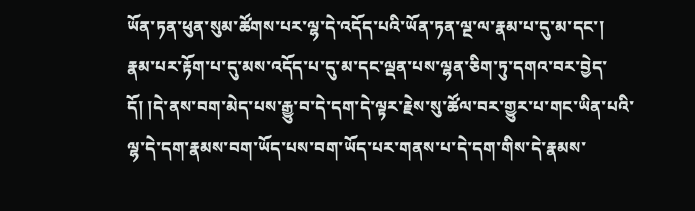ཡོན་ཏན་ཕུན་སུམ་ཚོགས་པར་ལྷ་དེ་འདོད་པའི་ཡོན་ཏན་ལྔ་ལ་རྣམ་པ་དུ་མ་དང་། རྣམ་པར་རྟོག་པ་དུ་མས་འདོད་པ་དུ་མ་དང་ལྡན་པས་ལྷན་ཅིག་ཏུ་དགའ་བར་བྱེད་དོ། །དེ་ནས་བག་མེད་པས་རྒྱུ་བ་དེ་དག་དེ་ལྟར་རྗེས་སུ་ཚོལ་བར་གྱུར་པ་གང་ཡིན་པའི་ལྷ་དེ་དག་རྣམས་བག་ཡོད་པས་བག་ཡོད་པར་གནས་པ་དེ་དག་གིས་དེ་རྣམས་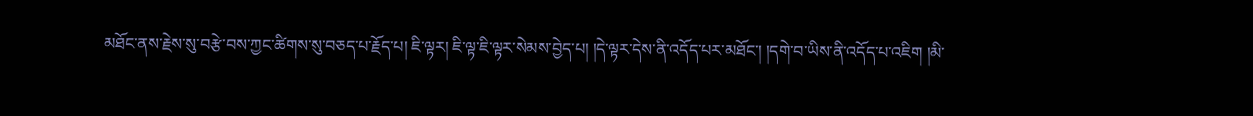མཐོང་ནས་རྗེས་སུ་བརྩེ་བས་ཀྱང་ཚིགས་སུ་བཅད་པ་རྗོད་པ། ཇི་ལྟར། ཇི་ལྟ་ཇི་ལྟར་སེམས་བྱེད་པ། །དེ་ལྟར་དེས་ནི་འདོད་པར་མཐོང་། །དགེ་བ་ཡིས་ནི་འདོད་པ་འཇིག །མི་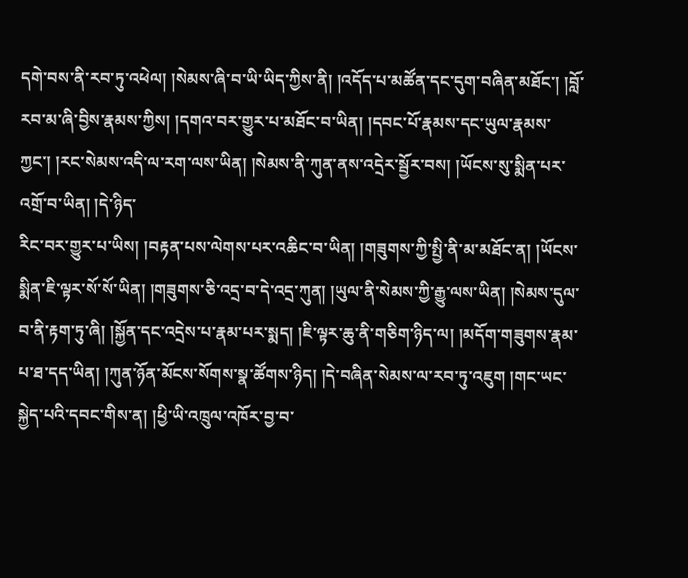དགེ་བས་ནི་རབ་ཏུ་འཕེལ། །སེམས་ཞི་བ་ཡི་ཡིད་ཀྱིས་ནི། །འདོད་པ་མཚོན་དང་དུག་བཞིན་མཐོང་། །བློ་རབ་མ་ཞི་བྱིས་རྣམས་ཀྱིས། །དགའ་བར་གྱུར་པ་མཐོང་བ་ཡིན། །དབང་པོ་རྣམས་དང་ཡུལ་རྣམས་ཀྱང་། །རང་སེམས་འདི་ལ་རག་ལས་ཡིན། །སེམས་ནི་ཀུན་ནས་འདྲེར་སྦྱོར་བས། །ཡོངས་སུ་སྨིན་པར་འགྲོ་བ་ཡིན། །དེ་ཉིད་
རིང་བར་གྱུར་པ་ཡིས། །བརྟན་པས་ལེགས་པར་འཆིང་བ་ཡིན། །གཟུགས་ཀྱི་སྤྱི་ནི་མ་མཐོང་ན། །ཡོངས་སྨིན་ཇི་ལྟར་སོ་སོ་ཡིན། །གཟུགས་ཅི་འདྲ་བ་དེ་འདྲ་ཀུན། །ཡུལ་ནི་སེམས་ཀྱི་རྒྱུ་ལས་ཡིན། །སེམས་དུལ་བ་ནི་རྟག་ཏུ་ཞི། །སྐྱོན་དང་འདྲེས་པ་རྣམ་པར་སྨད། །ཇི་ལྟར་ཆུ་ནི་གཅིག་ཉིད་ལ། །མདོག་གཟུགས་རྣམ་པ་ཐ་དད་ཡིན། །ཀུན་ཉོན་མོངས་སོགས་སྣ་ཚོགས་ཉིད། །དེ་བཞིན་སེམས་ལ་རབ་ཏུ་འཇུག །གང་ཡང་སྐྱེད་པའི་དབང་གིས་ན། །ཕྱི་ཡི་འཁྲུལ་འཁོར་བྱ་བ་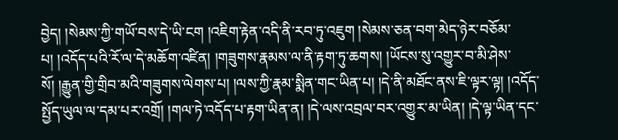བྱེད། །སེམས་ཀྱི་གཡོ་བས་དེ་ཡི་ངག །འཇིག་རྟེན་འདི་ནི་རབ་ཏུ་འཇུག །སེམས་ཅན་བག་མེད་ཉེར་བཅོམ་པ། །འདོད་པའི་རོ་ལ་དེ་མཆོག་འཛིན། །གཟུགས་རྣམས་ལ་ནི་རྟག་ཏུ་ཆགས། །ཡོངས་སུ་འགྱུར་བ་མི་ཤེས་སོ། །རྒྱུན་གྱི་གྲིབ་མའི་གཟུགས་ལེགས་པ། །ལས་ཀྱི་རྣམ་སྨིན་གང་ཡིན་པ། །དེ་ནི་མཐོང་ནས་ཇི་ལྟར་ལྟ། །འདོད་སྤྱོད་ཡུལ་ལ་དམ་པར་འགྲོ། །གལ་ཏེ་འདོད་པ་རྟག་ཡིན་ན། །དེ་ལས་འབྲལ་བར་འགྱུར་མ་ཡིན། །དེ་ལྟ་ཡིན་དང་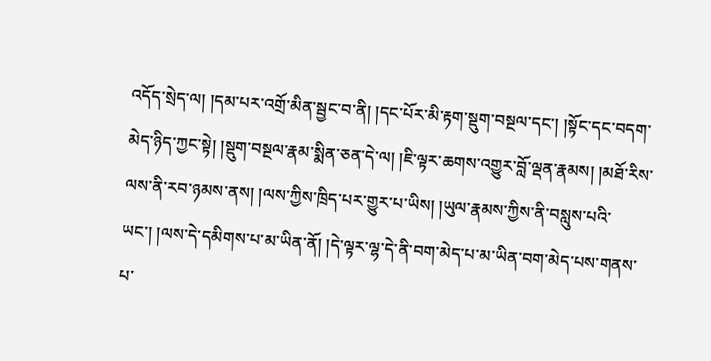འདོད་སྲེད་ལ། །དམ་པར་འགྲོ་མིན་སྦྱང་བ་ནི། །དང་པོར་མི་རྟག་སྡུག་བསྔལ་དང་། །སྟོང་དང་བདག་མེད་ཉིད་ཀྱང་སྟེ། །སྡུག་བསྔལ་རྣམ་སྨིན་ཅན་དེ་ལ། །ཇི་ལྟར་ཆགས་འགྱུར་བློ་ལྡན་རྣམས། །མཐོ་རིས་ལས་ནི་རབ་ཉམས་ནས། །ལས་ཀྱིས་ཁྲིད་པར་གྱུར་པ་ཡིས། །ཡུལ་རྣམས་ཀྱིས་ནི་བསླུས་པའི་ཡང་། །ལས་དེ་དམིགས་པ་མ་ཡིན་ནོ། །དེ་ལྟར་ལྷ་དེ་ནི་བག་མེད་པ་མ་ཡིན་བག་མེད་པས་གནས་པ་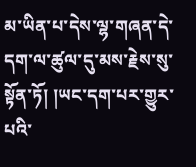མ་ཡིན་པ་དེས་ལྷ་གཞན་དེ་དག་ལ་ཚུལ་དུ་མས་རྗེས་སུ་སྟོན་ཏོ། །ཡང་དག་པར་གྱུར་པའི་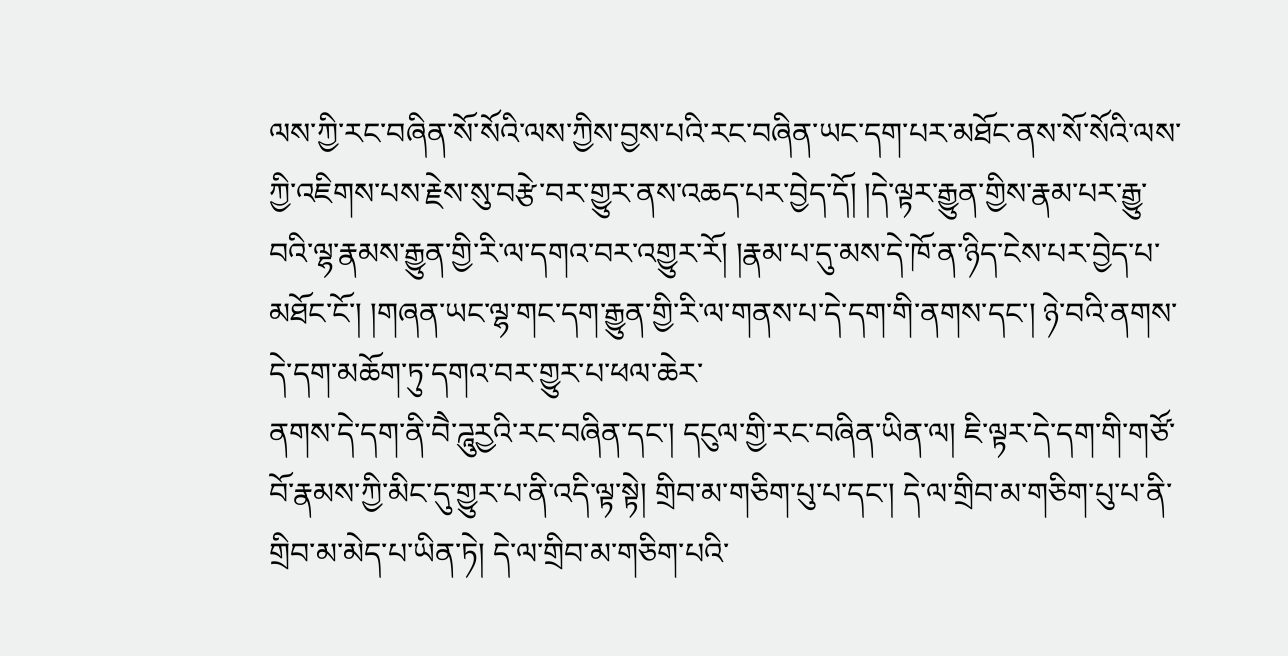ལས་ཀྱི་རང་བཞིན་སོ་སོའི་ལས་ཀྱིས་བྱས་པའི་རང་བཞིན་ཡང་དག་པར་མཐོང་ནས་སོ་སོའི་ལས་ཀྱི་འཇིགས་པས་རྗེས་སུ་བརྩེ་བར་གྱུར་ནས་འཆད་པར་བྱེད་དོ། །དེ་ལྟར་རྒྱུན་གྱིས་རྣམ་པར་རྒྱུ་བའི་ལྷ་རྣམས་རྒྱུན་གྱི་རི་ལ་དགའ་བར་འགྱུར་རོ། །རྣམ་པ་དུ་མས་དེ་ཁོ་ན་ཉིད་ངེས་པར་བྱེད་པ་མཐོང་ངོ་། །གཞན་ཡང་ལྷ་གང་དག་རྒྱུན་གྱི་རི་ལ་གནས་པ་དེ་དག་གི་ནགས་དང་། ཉེ་བའི་ནགས་དེ་དག་མཆོག་ཏུ་དགའ་བར་གྱུར་པ་ཕལ་ཆེར་
ནགས་དེ་དག་ནི་བཻ་ཌཱུརྱའི་རང་བཞིན་དང་། དངུལ་གྱི་རང་བཞིན་ཡིན་ལ། ཇི་ལྟར་དེ་དག་གི་གཙོ་བོ་རྣམས་ཀྱི་མིང་དུ་གྱུར་པ་ནི་འདི་ལྟ་སྟེ། གྲིབ་མ་གཅིག་པུ་པ་དང་། དེ་ལ་གྲིབ་མ་གཅིག་པུ་པ་ནི་གྲིབ་མ་མེད་པ་ཡིན་ཏེ། དེ་ལ་གྲིབ་མ་གཅིག་པའི་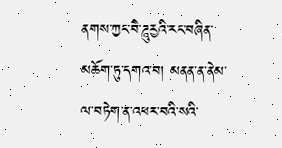ནགས་ཀྱང་བཻ་ཌཱུརྱའི་རང་བཞིན་མཆོག་ཏུ་དགའ་བ། མནན་ན་ནེམ་ལ་བཏེག་ན་འཕར་བའི་སའི་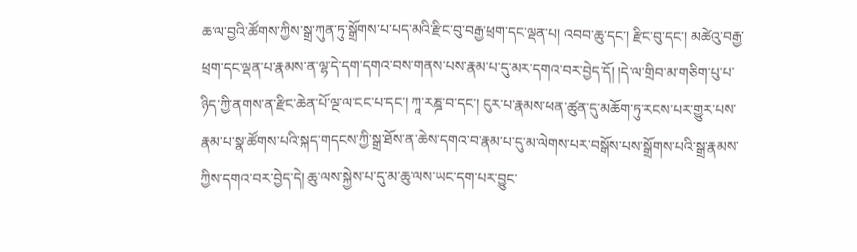ཆ་ལ་བྱའི་ཚོགས་ཀྱིས་སྒྲ་ཀུན་ཏུ་སྒྲོགས་པ་པད་མའི་རྫིང་བུ་བརྒྱ་ཕྲག་དང་ལྡན་པ། འབབ་ཆུ་དང་། རྫིང་བུ་དང་། མཚེའུ་བརྒྱ་ཕྲག་དང་ལྡན་པ་རྣམས་ན་ལྷ་དེ་དག་དགའ་བས་གནས་པས་རྣམ་པ་དུ་མར་དགའ་བར་བྱེད་དོ། །དེ་ལ་གྲིབ་མ་གཅིག་པུ་པ་ཉིད་ཀྱི་ནགས་ན་རྫིང་ཆེན་པོ་ལྔ་ལ་ངང་པ་དང་། ཀཱ་རཎྜ་བ་དང་། ངུར་པ་རྣམས་ཕན་ཚུན་དུ་མཆོག་ཏུ་རངས་པར་གྱུར་པས་རྣམ་པ་སྣ་ཚོགས་པའི་སྐད་གདངས་ཀྱི་སྒྲ་ཐོས་ན་ཆེས་དགའ་བ་རྣམ་པ་དུ་མ་ལེགས་པར་བསྒོས་པས་སྒྲོགས་པའི་སྒྲ་རྣམས་ཀྱིས་དགའ་བར་བྱེད་དེ། ཆུ་ལས་སྐྱེས་པ་དུ་མ་ཆུ་ལས་ཡང་དག་པར་བྱུང་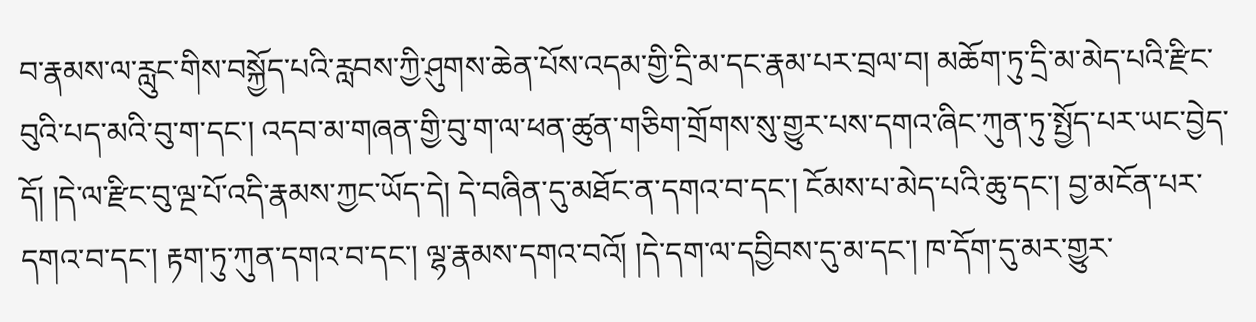བ་རྣམས་ལ་རླུང་གིས་བསྐྱོད་པའི་རླབས་ཀྱི་ཤུགས་ཆེན་པོས་འདམ་གྱི་དྲི་མ་དང་རྣམ་པར་བྲལ་བ། མཆོག་ཏུ་དྲི་མ་མེད་པའི་རྫིང་བུའི་པད་མའི་བུ་ག་དང་། འདབ་མ་གཞན་གྱི་བུ་ག་ལ་ཕན་ཚུན་གཅིག་གྲོགས་སུ་གྱུར་པས་དགའ་ཞིང་ཀུན་ཏུ་སྤྱོད་པར་ཡང་བྱེད་དོ། །དེ་ལ་རྫིང་བུ་ལྔ་པོ་འདི་རྣམས་ཀྱང་ཡོད་དེ། དེ་བཞིན་དུ་མཐོང་ན་དགའ་བ་དང་། ངོམས་པ་མེད་པའི་ཆུ་དང་། བྱ་མངོན་པར་དགའ་བ་དང་། རྟག་ཏུ་ཀུན་དགའ་བ་དང་། ལྷ་རྣམས་དགའ་བའོ། །དེ་དག་ལ་དབྱིབས་དུ་མ་དང་། ཁ་དོག་དུ་མར་གྱུར་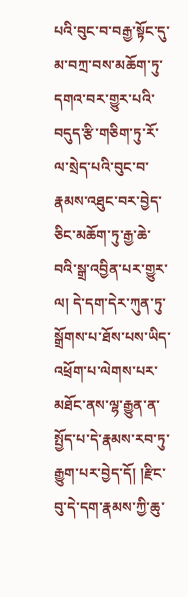པའི་བུང་བ་བརྒྱ་སྟོང་དུ་མ་བཀྲ་བས་མཆོག་ཏུ་དགའ་བར་གྱུར་པའི་བདུད་རྩི་གཅིག་ཏུ་རོ་ལ་སྲེད་པའི་བུང་བ་རྣམས་འཐུང་བར་བྱེད་ཅིང་མཆོག་ཏུ་རྒྱ་ཆེ་བའི་སྒྲ་འབྱིན་པར་གྱུར་ལ། དེ་དག་དེར་ཀུན་ཏུ་སྒྲོགས་པ་ཐོས་པས་ཡིད་འཕྲོག་པ་ལེགས་པར་མཐོང་ནས་ལྷ་རྒྱུན་ན་སྤྱོད་པ་དེ་རྣམས་རབ་ཏུ་རྒྱུག་པར་བྱེད་དོ། །རྫིང་བུ་དེ་དག་རྣམས་ཀྱི་ཆུ་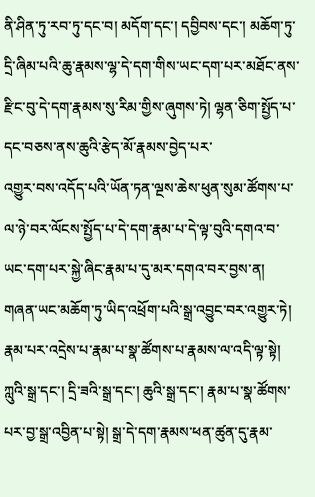ནི་ཤིན་ཏུ་རབ་ཏུ་དང་བ། མདོག་དང་། དབྱིབས་དང་། མཆོག་ཏུ་དྲི་ཞིམ་པའི་ཆུ་རྣམས་ལྷ་དེ་དག་གིས་ཡང་དག་པར་མཐོང་ནས་རྫིང་བུ་དེ་དག་རྣམས་སུ་རིམ་གྱིས་ཞུགས་ཏེ། ལྷན་ཅིག་སྤྱོད་པ་དང་བཅས་ནས་ཆུའི་རྩེད་མོ་རྣམས་བྱེད་པར་
འགྱུར་བས་འདོད་པའི་ཡོན་ཏན་ལྔས་ཆེས་ཕུན་སུམ་ཚོགས་པ་ལ་ཉེ་བར་ལོངས་སྤྱོད་པ་དེ་དག་རྣམ་པ་དེ་ལྟ་བུའི་དགའ་བ་ཡང་དག་པར་སྐྱེ་ཞིང་རྣམ་པ་དུ་མར་དགའ་བར་བྱས་ན། གཞན་ཡང་མཆོག་ཏུ་ཡིད་འཕྲོག་པའི་སྒྲ་འབྱུང་བར་འགྱུར་ཏེ། རྣམ་པར་འདྲེས་པ་རྣམ་པ་སྣ་ཚོགས་པ་རྣམས་ལ་འདི་ལྟ་སྟེ། ཀླུའི་སྒྲ་དང་། དྲི་ཟའི་སྒྲ་དང་། ཆུའི་སྒྲ་དང་། རྣམ་པ་སྣ་ཚོགས་པར་བྱ་སྒྲ་འབྱིན་པ་སྟེ། སྒྲ་དེ་དག་རྣམས་ཕན་ཚུན་དུ་རྣམ་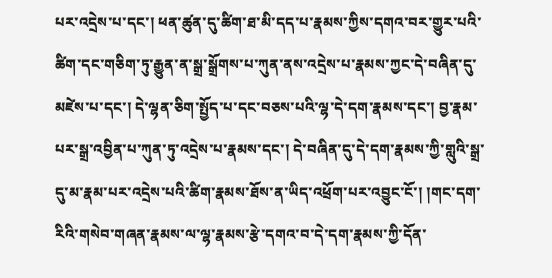པར་འདྲེས་པ་དང་། ཕན་ཚུན་དུ་ཚིག་ཐ་མི་དད་པ་རྣམས་ཀྱིས་དགའ་བར་གྱུར་པའི་ཚིག་དང་གཅིག་ཏུ་རྒྱུན་ན་སྒྲ་སྒྲོགས་པ་ཀུན་ནས་འདྲེས་པ་རྣམས་ཀྱང་དེ་བཞིན་དུ་མཛེས་པ་དང་། དེ་ལྷན་ཅིག་སྤྱོད་པ་དང་བཅས་པའི་ལྷ་དེ་དག་རྣམས་དང་། བྱ་རྣམ་པར་སྒྲ་འབྱིན་པ་ཀུན་ཏུ་འདྲེས་པ་རྣམས་དང་། དེ་བཞིན་དུ་དེ་དག་རྣམས་ཀྱི་གླུའི་སྒྲ་དུ་མ་རྣམ་པར་འདྲེས་པའི་ཚིག་རྣམས་ཐོས་ན་ཡིད་འཕྲོག་པར་འབྱུང་ངོ་། །གང་དག་རིའི་གསེབ་གཞན་རྣམས་ལ་ལྷ་རྣམས་རྩེ་དགའ་བ་དེ་དག་རྣམས་ཀྱི་དོན་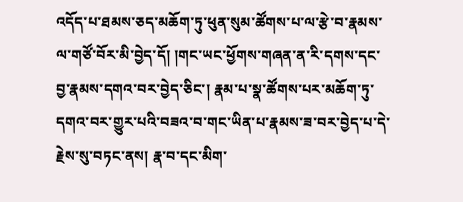འདོད་པ་ཐམས་ཅད་མཆོག་ཏུ་ཕུན་སུམ་ཚོགས་པ་ལ་རྩེ་བ་རྣམས་ལ་གཙོ་བོར་མི་བྱེད་དོ། །གང་ཡང་ཕྱོགས་གཞན་ན་རི་དགས་དང་བྱ་རྣམས་དགའ་བར་བྱེད་ཅིང་། རྣམ་པ་སྣ་ཚོགས་པར་མཆོག་ཏུ་དགའ་བར་གྱུར་པའི་བཟའ་བ་གང་ཡིན་པ་རྣམས་ཟ་བར་བྱེད་པ་དེ་རྗེས་སུ་བཏང་ནས། རྣ་བ་དང་མིག་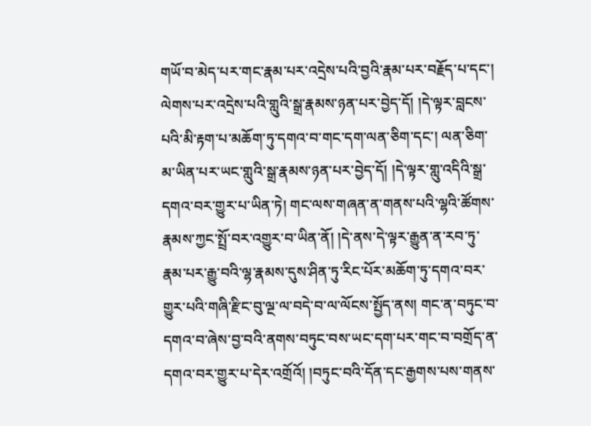གཡོ་བ་མེད་པར་གང་རྣམ་པར་འདྲེས་པའི་བྱའི་རྣམ་པར་བརྗོད་པ་དང་། ལེགས་པར་འདྲེས་པའི་གླུའི་སྒྲ་རྣམས་ཉན་པར་བྱེད་དོ། །དེ་ལྟར་བླངས་པའི་མི་རྟག་པ་མཆོག་ཏུ་དགའ་བ་གང་དག་ལན་ཅིག་དང་། ལན་ཅིག་མ་ཡིན་པར་ཡང་གླུའི་སྒྲ་རྣམས་ཉན་པར་བྱེད་དོ། །དེ་ལྟར་གླུ་འདིའི་སྒྲ་དགའ་བར་གྱུར་པ་ཡིན་ཏེ། གང་ལས་གཞན་ན་གནས་པའི་ལྷའི་ཚོགས་རྣམས་ཀྱང་སྤྲོ་བར་འགྱུར་བ་ཡིན་ནོ། །དེ་ནས་དེ་ལྟར་རྒྱུན་ན་རབ་ཏུ་རྣམ་པར་རྒྱུ་བའི་ལྷ་རྣམས་དུས་ཤིན་ཏུ་རིང་པོར་མཆོག་ཏུ་དགའ་བར་གྱུར་པའི་གཞི་རྫིང་བུ་ལྔ་ལ་བདེ་བ་ལ་ལོངས་སྤྱོད་ནས། གང་ན་བཏུང་བ་དགའ་བ་ཞེས་བྱ་བའི་ནགས་བཏུང་བས་ཡང་དག་པར་གང་བ་བགྲོད་ན་དགའ་བར་གྱུར་པ་དེར་འགྲོའོ། །བཏུང་བའི་དོན་དང་རྒྱགས་པས་གནས་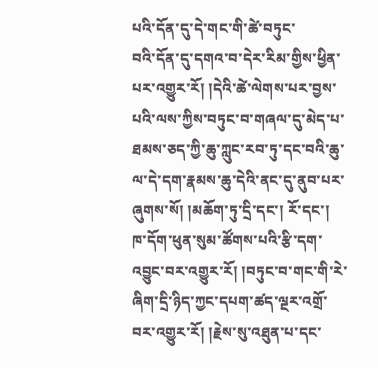པའི་དོན་དུ་དེ་གང་གི་ཚེ་བཏུང་
བའི་དོན་དུ་དགའ་བ་དེར་རིམ་གྱིས་ཕྱིན་པར་འགྱུར་རོ། །དེའི་ཚེ་ལེགས་པར་བྱས་པའི་ལས་ཀྱིས་བཏུང་བ་གཞལ་དུ་མེད་པ་ཐམས་ཅད་ཀྱི་ཆུ་ཀླུང་རབ་ཏུ་དང་བའི་ཆུ་ལ་དེ་དག་རྣམས་ཆུ་དེའི་ནང་དུ་ནུབ་པར་ཞུགས་སོ། །མཆོག་ཏུ་དྲི་དང་། རོ་དང་། ཁ་དོག་ཕུན་སུམ་ཚོགས་པའི་རྩི་དག་འབྱུང་བར་འགྱུར་རོ། །བཏུང་བ་གང་གི་རེ་ཞིག་དྲི་ཉིད་ཀྱང་དཔག་ཚད་ལྔར་འགྲོ་བར་འགྱུར་རོ། །རྗེས་སུ་འཐུན་པ་དང་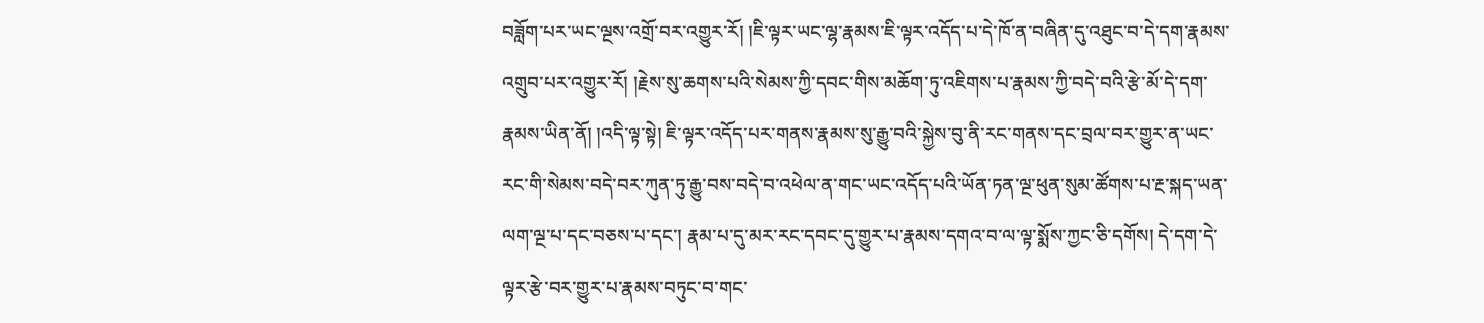བཟློག་པར་ཡང་ལྔས་འགྲོ་བར་འགྱུར་རོ། །ཇི་ལྟར་ཡང་ལྷ་རྣམས་ཇི་ལྟར་འདོད་པ་དེ་ཁོ་ན་བཞིན་དུ་འཐུང་བ་དེ་དག་རྣམས་འགྲུབ་པར་འགྱུར་རོ། །རྗེས་སུ་ཆགས་པའི་སེམས་ཀྱི་དབང་གིས་མཆོག་ཏུ་འཇིགས་པ་རྣམས་ཀྱི་བདེ་བའི་རྩེ་མོ་དེ་དག་རྣམས་ཡིན་ནོ། །འདི་ལྟ་སྟེ། ཇི་ལྟར་འདོད་པར་གནས་རྣམས་སུ་རྒྱུ་བའི་སྐྱེས་བུ་ནི་རང་གནས་དང་བྲལ་བར་གྱུར་ན་ཡང་རང་གི་སེམས་བདེ་བར་ཀུན་ཏུ་རྒྱུ་བས་བདེ་བ་འཕེལ་ན་གང་ཡང་འདོད་པའི་ཡོན་ཏན་ལྔ་ཕུན་སུམ་ཚོགས་པ་རྔ་སྐད་ཡན་ལག་ལྔ་པ་དང་བཅས་པ་དང་། རྣམ་པ་དུ་མར་རང་དབང་དུ་གྱུར་པ་རྣམས་དགའ་བ་ལ་ལྟ་སྨོས་ཀྱང་ཅི་དགོས། དེ་དག་དེ་ལྟར་རྩེ་བར་གྱུར་པ་རྣམས་བཏུང་བ་གང་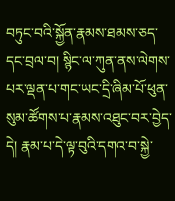བཏུང་བའི་སྐྱོན་རྣམས་ཐམས་ཅད་དང་བྲལ་བ། སྙིང་ལ་ཀུན་ནས་ལེགས་པར་ལྡན་པ་གང་ཡང་དྲི་ཞིམ་པོ་ཕུན་སུམ་ཚོགས་པ་རྣམས་འཐུང་བར་བྱེད་དེ། རྣམ་པ་དེ་ལྟ་བུའི་དགའ་བ་སྐྱེ་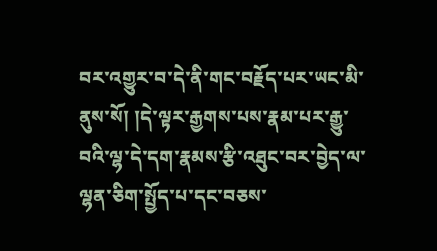བར་འགྱུར་བ་དེ་ནི་གང་བརྗོད་པར་ཡང་མི་ནུས་སོ། །དེ་ལྟར་རྒྱགས་པས་རྣམ་པར་རྒྱུ་བའི་ལྷ་དེ་དག་རྣམས་རྩི་འཐུང་བར་བྱེད་ལ་ལྷན་ཅིག་སྤྱོད་པ་དང་བཅས་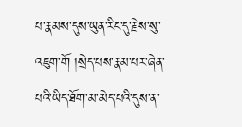པ་རྣམས་དུས་ཡུན་རིང་དུ་རྗེས་སུ་འཇུག་གོ །སྲེད་པས་རྣམ་པར་ཞེན་པའི་ཡིད་ཐོག་མ་མེད་པའི་དུས་ན་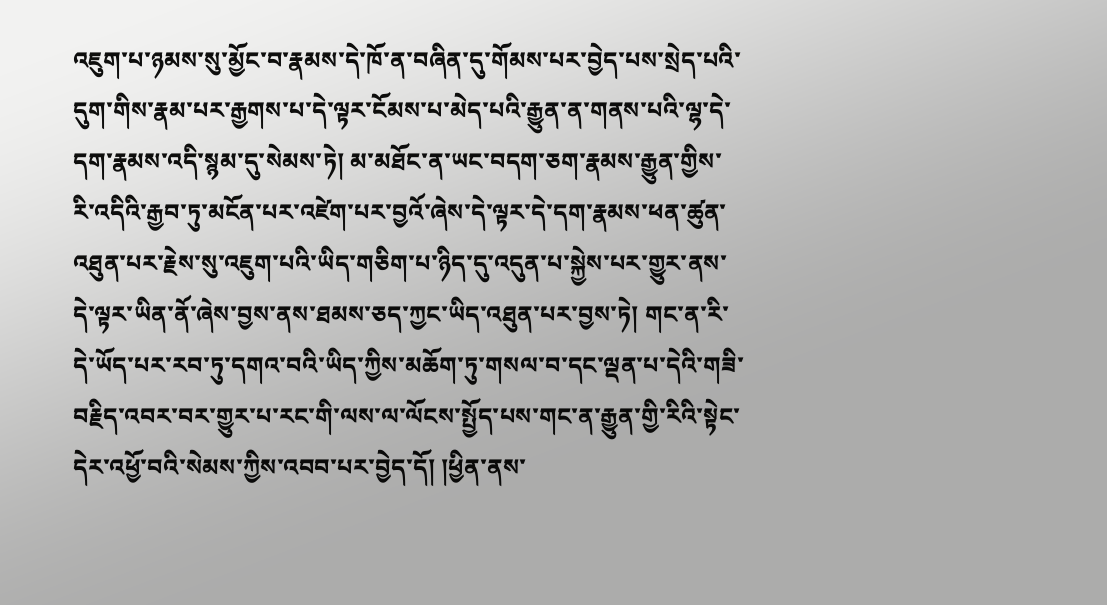འཇུག་པ་ཉམས་སུ་མྱོང་བ་རྣམས་དེ་ཁོ་ན་བཞིན་དུ་གོམས་པར་བྱེད་པས་སྲེད་པའི་དུག་གིས་རྣམ་པར་རྒྱགས་པ་དེ་ལྟར་ངོམས་པ་མེད་པའི་རྒྱུན་ན་གནས་པའི་ལྷ་དེ་དག་རྣམས་འདི་སྙམ་དུ་སེམས་ཏེ། མ་མཐོང་ན་ཡང་བདག་ཅག་རྣམས་རྒྱུན་གྱིས་རི་འདིའི་རྒྱབ་ཏུ་མངོན་པར་འཛེག་པར་བྱའོ་ཞེས་དེ་ལྟར་དེ་དག་རྣམས་ཕན་ཚུན་འཐུན་པར་རྗེས་སུ་འཇུག་པའི་ཡིད་གཅིག་པ་ཉིད་དུ་འདུན་པ་སྐྱེས་པར་གྱུར་ནས་དེ་ལྟར་ཡིན་ནོ་ཞེས་བྱས་ནས་ཐམས་ཅད་ཀྱང་ཡིད་འཐུན་པར་བྱས་ཏེ། གང་ན་རི་
དེ་ཡོད་པར་རབ་ཏུ་དགའ་བའི་ཡིད་ཀྱིས་མཆོག་ཏུ་གསལ་བ་དང་ལྡན་པ་དེའི་གཟི་བརྗིད་འབར་བར་གྱུར་པ་རང་གི་ལས་ལ་ལོངས་སྤྱོད་པས་གང་ན་རྒྱུན་གྱི་རིའི་སྟེང་དེར་འཕྱོ་བའི་སེམས་ཀྱིས་འབབ་པར་བྱེད་དོ། །ཕྱིན་ནས་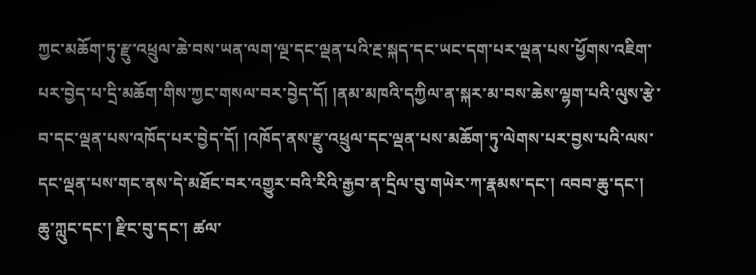ཀྱང་མཆོག་ཏུ་རྫུ་འཕྲུལ་ཆེ་བས་ཡན་ལག་ལྔ་དང་ལྡན་པའི་རྔ་སྐད་དང་ཡང་དག་པར་ལྡན་པས་ཕྱོགས་འཇིག་པར་བྱེད་པ་དྲི་མཆོག་གིས་ཀྱང་གསལ་བར་བྱེད་དོ། །ནམ་མཁའི་དཀྱིལ་ན་སྐར་མ་བས་ཆེས་ལྷག་པའི་ལུས་རྩེ་བ་དང་ལྡན་པས་འཁོད་པར་བྱེད་དོ། །འཁོད་ནས་རྫུ་འཕྲུལ་དང་ལྡན་པས་མཆོག་ཏུ་ལེགས་པར་བྱས་པའི་ལས་དང་ལྡན་པས་གང་ནས་དེ་མཐོང་བར་འགྱུར་བའི་རིའི་རྒྱབ་ན་དྲིལ་བུ་གཡེར་ཀ་རྣམས་དང་། འབབ་ཆུ་དང་། ཆུ་ཀླུང་དང་། རྫིང་བུ་དང་། ཚལ་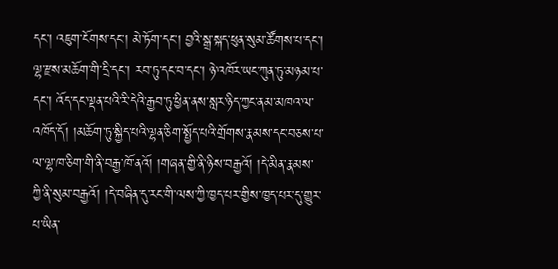དང་། འཇུག་ངོགས་དང་། མེ་ཏོག་དང་། བྱའི་སྒྲ་སྐད་ཕུན་སུམ་ཚོགས་པ་དང་། ལྷ་རྫས་མཆོག་གི་དྲི་དང་། རབ་ཏུ་དང་བ་དང་། ཉེ་འཁོར་ཡང་ཀུན་ཏུ་མཉམ་པ་དང་། འོད་དང་ལྡན་པའི་རི་དེའི་རྒྱབ་ཏུ་ཕྱིན་ནས་སླར་ཉིད་ཀྱང་ནམ་མཁའ་ལ་འཁོད་དོ། །མཆོག་ཏུ་སྐྱིད་པའི་ལྷན་ཅིག་སྤྱོད་པའི་གྲོགས་རྣམས་དང་བཅས་པ་ལ་ལྷ་ཁ་ཅིག་གི་ནི་བརྒྱ་ཁོ་ནའོ། །གཞན་གྱི་ནི་ཉིས་བརྒྱའོ། །དེ་མིན་རྣམས་ཀྱི་ནི་སུམ་བརྒྱའོ། །དེ་བཞིན་དུ་རང་གི་ལས་ཀྱི་ཁྱད་པར་གྱིས་ཁྱད་པར་དུ་གྱུར་པ་ཡིན་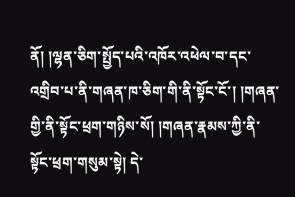ནོ། །ལྷན་ཅིག་སྤྱོད་པའི་འཁོར་འཕེལ་བ་དང་འགྲིབ་པ་ནི་གཞན་ཁ་ཅིག་གི་ནི་སྟོང་ངོ་། །གཞན་གྱི་ནི་སྟོང་ཕྲག་གཉིས་སོ། །གཞན་རྣམས་ཀྱི་ནི་སྟོང་ཕྲག་གསུམ་སྟེ། དེ་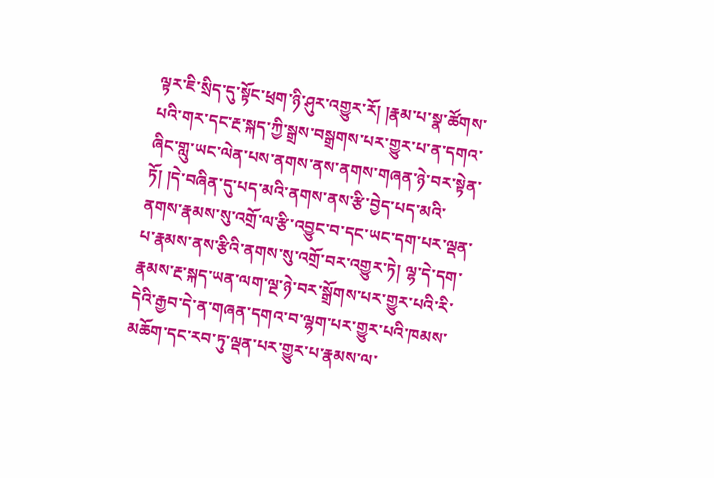ལྟར་ཇི་སྲིད་དུ་སྟོང་ཕྲག་ཉི་ཤུར་འགྱུར་རོ། །རྣམ་པ་སྣ་ཚོགས་པའི་གར་དང་རྔ་སྐད་ཀྱི་སྒྲས་བསྒྲགས་པར་གྱུར་པ་ན་དགའ་ཞིང་གླུ་ཡང་ལེན་པས་ནགས་ནས་ནགས་གཞན་ཉེ་བར་སྟེན་ཏོ། །དེ་བཞིན་དུ་པད་མའི་ནགས་ནས་རྩི་བྱེད་པད་མའི་ནགས་རྣམས་སུ་འགྲོ་ལ་རྩི་འབྱུང་བ་དང་ཡང་དག་པར་ལྡན་པ་རྣམས་ནས་རྩིའི་ནགས་སུ་འགྲོ་བར་འགྱུར་ཏེ། ལྷ་དེ་དག་རྣམས་རྔ་སྐད་ཡན་ལག་ལྔ་ཉེ་བར་སྒྲོགས་པར་གྱུར་པའི་རི་དེའི་རྒྱབ་དེ་ན་གཞན་དགའ་བ་ལྷག་པར་གྱུར་པའི་ཁམས་མཆོག་དང་རབ་ཏུ་ལྡན་པར་གྱུར་པ་རྣམས་ལ་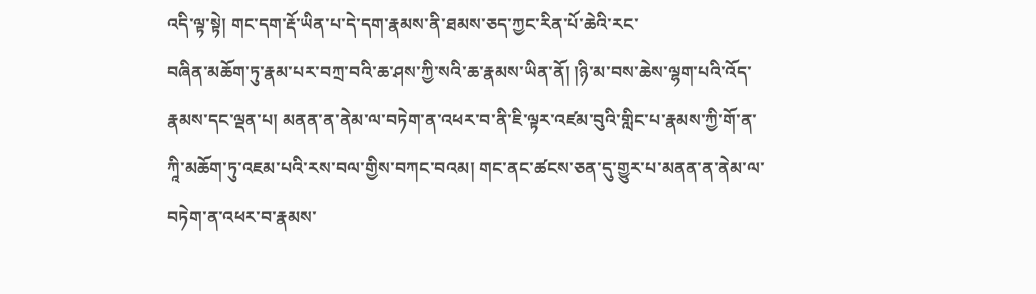འདི་ལྟ་སྟེ། གང་དག་རྡོ་ཡིན་པ་དེ་དག་རྣམས་ནི་ཐམས་ཅད་ཀྱང་རིན་པོ་ཆེའི་རང་
བཞིན་མཆོག་ཏུ་རྣམ་པར་བཀྲ་བའི་ཆ་ཤས་ཀྱི་སའི་ཆ་རྣམས་ཡིན་ནོ། །ཉི་མ་བས་ཆེས་ལྷག་པའི་འོད་རྣམས་དང་ལྡན་པ། མནན་ན་ནེམ་ལ་བཏེག་ན་འཕར་བ་ནི་ཇི་ལྟར་འཛམ་བུའི་གླིང་པ་རྣམས་ཀྱི་གོ་ན་ཀཱི་མཆོག་ཏུ་འཇམ་པའི་རས་བལ་གྱིས་བཀང་བའམ། གང་ནང་ཚངས་ཅན་དུ་གྱུར་པ་མནན་ན་ནེམ་ལ་བཏེག་ན་འཕར་བ་རྣམས་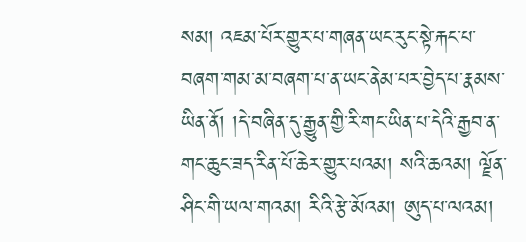སམ། འཇམ་པོར་གྱུར་པ་གཞན་ཡང་རུང་སྟེ་རྐང་པ་བཞག་གམ་མ་བཞག་པ་ན་ཡང་ནེམ་པར་བྱེད་པ་རྣམས་ཡིན་ནོ། །དེ་བཞིན་དུ་རྒྱུན་གྱི་རི་གང་ཡིན་པ་དེའི་རྒྱབ་ན་གང་ཆུང་ཟད་རིན་པོ་ཆེར་གྱུར་པའམ། སའི་ཆའམ། ལྗོན་ཤིང་གི་ཡལ་གའམ། རིའི་རྩེ་མོའམ། ཨུད་པ་ལའམ།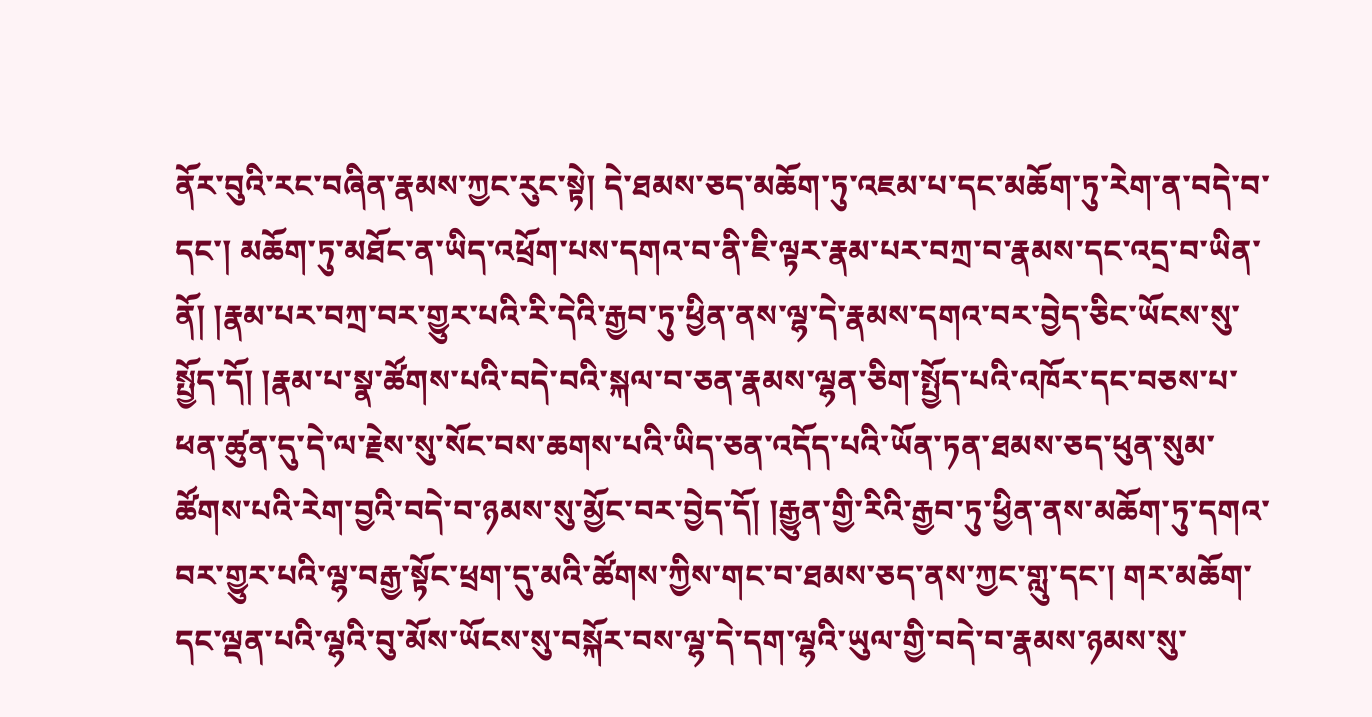ནོར་བུའི་རང་བཞིན་རྣམས་ཀྱང་རུང་སྟེ། དེ་ཐམས་ཅད་མཆོག་ཏུ་འཇམ་པ་དང་མཆོག་ཏུ་རེག་ན་བདེ་བ་དང་། མཆོག་ཏུ་མཐོང་ན་ཡིད་འཕྲོག་པས་དགའ་བ་ནི་ཇི་ལྟར་རྣམ་པར་བཀྲ་བ་རྣམས་དང་འདྲ་བ་ཡིན་ནོ། །རྣམ་པར་བཀྲ་བར་གྱུར་པའི་རི་དེའི་རྒྱབ་ཏུ་ཕྱིན་ནས་ལྷ་དེ་རྣམས་དགའ་བར་བྱེད་ཅིང་ཡོངས་སུ་སྤྱོད་དོ། །རྣམ་པ་སྣ་ཚོགས་པའི་བདེ་བའི་སྐལ་བ་ཅན་རྣམས་ལྷན་ཅིག་སྤྱོད་པའི་འཁོར་དང་བཅས་པ་ཕན་ཚུན་དུ་དེ་ལ་རྗེས་སུ་སོང་བས་ཆགས་པའི་ཡིད་ཅན་འདོད་པའི་ཡོན་ཏན་ཐམས་ཅད་ཕུན་སུམ་ཚོགས་པའི་རེག་བྱའི་བདེ་བ་ཉམས་སུ་མྱོང་བར་བྱེད་དོ། །རྒྱུན་གྱི་རིའི་རྒྱབ་ཏུ་ཕྱིན་ནས་མཆོག་ཏུ་དགའ་བར་གྱུར་པའི་ལྷ་བརྒྱ་སྟོང་ཕྲག་དུ་མའི་ཚོགས་ཀྱིས་གང་བ་ཐམས་ཅད་ནས་ཀྱང་གླུ་དང་། གར་མཆོག་དང་ལྡན་པའི་ལྷའི་བུ་མོས་ཡོངས་སུ་བསྐོར་བས་ལྷ་དེ་དག་ལྷའི་ཡུལ་གྱི་བདེ་བ་རྣམས་ཉམས་སུ་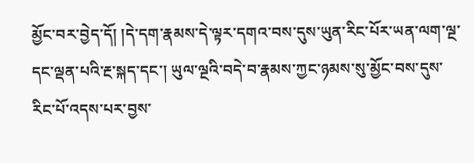མྱོང་བར་བྱེད་དོ། །དེ་དག་རྣམས་དེ་ལྟར་དགའ་བས་དུས་ཡུན་རིང་པོར་ཡན་ལག་ལྔ་དང་ལྡན་པའི་རྔ་སྐད་དང་། ཡུལ་ལྔའི་བདེ་བ་རྣམས་ཀྱང་ཉམས་སུ་མྱོང་བས་དུས་རིང་པོ་འདས་པར་བྱས་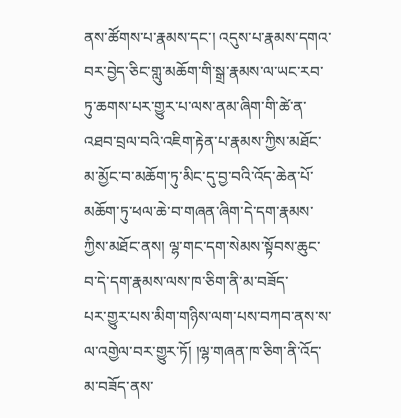ནས་ཚོགས་པ་རྣམས་དང་། འདུས་པ་རྣམས་དགའ་བར་བྱེད་ཅིང་གླུ་མཆོག་གི་སྒྲ་རྣམས་ལ་ཡང་རབ་ཏུ་ཆགས་པར་གྱུར་པ་ལས་ནམ་ཞིག་གི་ཚེ་ན་འཐབ་བྲལ་བའི་འཇིག་རྟེན་པ་རྣམས་ཀྱིས་མཐོང་མ་མྱོང་བ་མཆོག་ཏུ་མིང་དུ་བྱ་བའི་འོད་ཆེན་པོ་མཆོག་ཏུ་ཕལ་ཆེ་བ་གཞན་ཞིག་དེ་དག་རྣམས་ཀྱིས་མཐོང་ནས། ལྷ་གང་དག་སེམས་སྟོབས་ཆུང་བ་དེ་དག་རྣམས་ལས་ཁ་ཅིག་ནི་མ་བཟོད་
པར་གྱུར་པས་མིག་གཉིས་ལག་པས་བཀབ་ནས་ས་ལ་འགྱེལ་བར་གྱུར་ཏོ། །ལྷ་གཞན་ཁ་ཅིག་ནི་འོད་མ་བཟོད་ནས་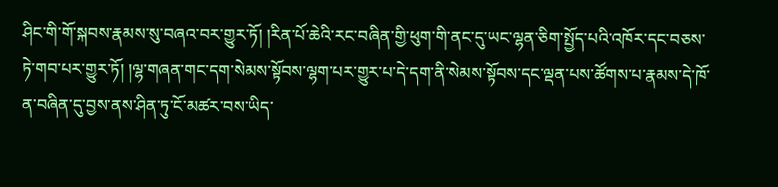ཤིང་གི་གོ་སྐབས་རྣམས་སུ་བཞའ་བར་གྱུར་ཏོ། །རིན་པོ་ཆེའི་རང་བཞིན་གྱི་ཕུག་གི་ནང་དུ་ཡང་ལྷན་ཅིག་སྤྱོད་པའི་འཁོར་དང་བཅས་ཏེ་གབ་པར་གྱུར་ཏོ། །ལྷ་གཞན་གང་དག་སེམས་སྟོབས་ལྷག་པར་གྱུར་པ་དེ་དག་ནི་སེམས་སྟོབས་དང་ལྡན་པས་ཚོགས་པ་རྣམས་དེ་ཁོ་ན་བཞིན་དུ་བྱས་ནས་ཤིན་ཏུ་ངོ་མཚར་བས་ཡིད་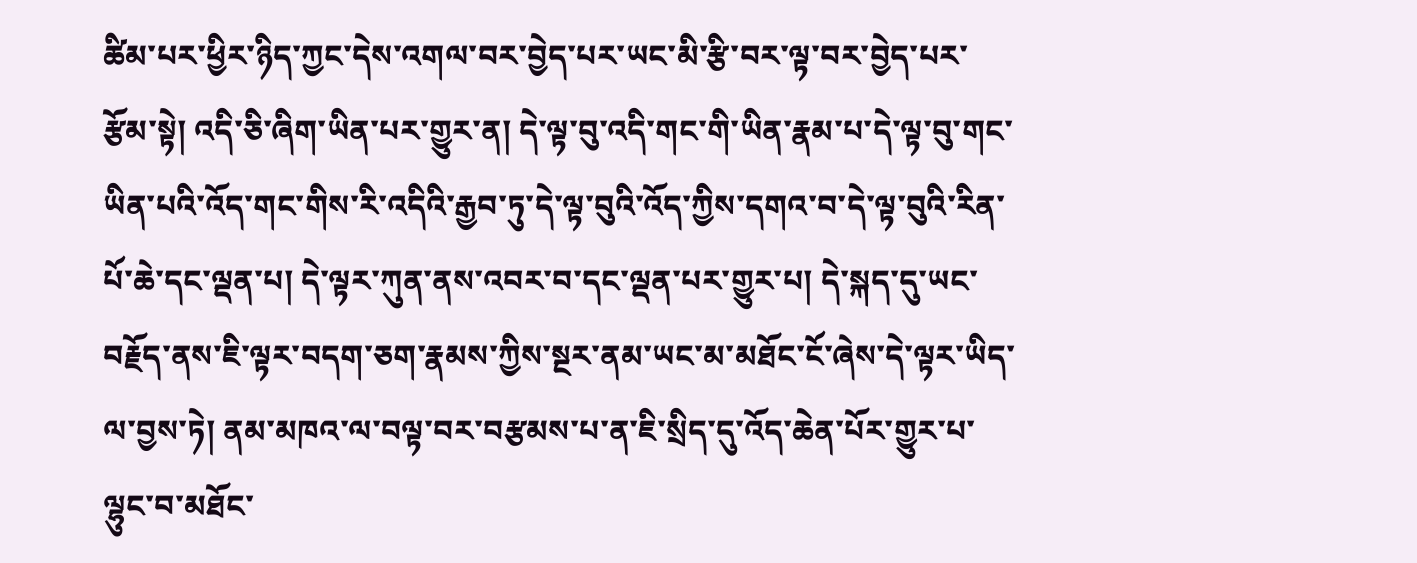ཚིམ་པར་ཕྱིར་ཉིད་ཀྱང་དེས་འགལ་བར་བྱེད་པར་ཡང་མི་རྩི་བར་ལྟ་བར་བྱེད་པར་རྩོམ་སྟེ། འདི་ཅི་ཞིག་ཡིན་པར་གྱུར་ན། དེ་ལྟ་བུ་འདི་གང་གི་ཡིན་རྣམ་པ་དེ་ལྟ་བུ་གང་ཡིན་པའི་འོད་གང་གིས་རི་འདིའི་རྒྱབ་ཏུ་དེ་ལྟ་བུའི་འོད་ཀྱིས་དགའ་བ་དེ་ལྟ་བུའི་རིན་པོ་ཆེ་དང་ལྡན་པ། དེ་ལྟར་ཀུན་ནས་འབར་བ་དང་ལྡན་པར་གྱུར་པ། དེ་སྐད་དུ་ཡང་བརྗོད་ནས་ཇི་ལྟར་བདག་ཅག་རྣམས་ཀྱིས་སྔར་ནམ་ཡང་མ་མཐོང་ངོ་ཞེས་དེ་ལྟར་ཡིད་ལ་བྱས་ཏེ། ནམ་མཁའ་ལ་བལྟ་བར་བརྩམས་པ་ན་ཇི་སྲིད་དུ་འོད་ཆེན་པོར་གྱུར་པ་ལྷུང་བ་མཐོང་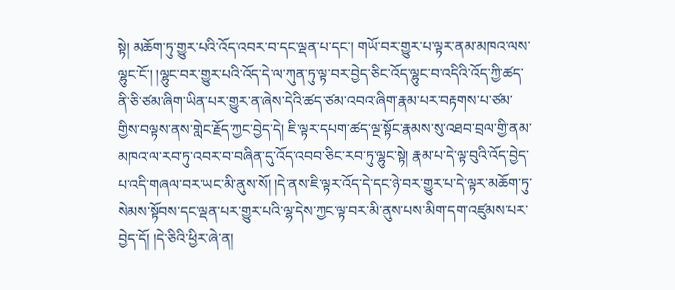སྟེ། མཆོག་ཏུ་གྱུར་པའི་འོད་འབར་བ་དང་ལྡན་པ་དང་། གཡོ་བར་གྱུར་པ་ལྟར་ནམ་མཁའ་ལས་ལྷུང་ངོ་། །ལྷུང་བར་གྱུར་པའི་འོད་དེ་ལ་ཀུན་ཏུ་ལྟ་བར་བྱེད་ཅིང་འོད་ལྷུང་བ་འདིའི་འོད་ཀྱི་ཚད་ནི་ཅི་ཙམ་ཞིག་ཡིན་པར་གྱུར་ན་ཞེས་དེའི་ཚད་ཙམ་འབའ་ཞིག་རྣམ་པར་བརྟགས་པ་ཙམ་གྱིས་བལྟས་ནས་གླེང་རྗོད་ཀྱང་བྱེད་དེ། ཇི་ལྟར་དཔག་ཚད་ལྔ་སྟོང་རྣམས་སུ་འཐབ་བྲལ་གྱི་ནམ་མཁའ་ལ་རབ་ཏུ་འབར་བ་བཞིན་དུ་འོད་འབབ་ཅིང་རབ་ཏུ་ལྷུང་སྟེ། རྣམ་པ་དེ་ལྟ་བུའི་འོད་བྱེད་པ་འདི་གཞལ་བར་ཡང་མི་ནུས་སོ། །དེ་ནས་ཇི་ལྟར་འོད་དེ་དང་ཉེ་བར་གྱུར་པ་དེ་ལྟར་མཆོག་ཏུ་སེམས་སྟོབས་དང་ལྡན་པར་གྱུར་པའི་ལྷ་དེས་ཀྱང་ལྟ་བར་མི་ནུས་པས་མིག་དག་འཛུམས་པར་བྱེད་དོ། །དེ་ཅིའི་ཕྱིར་ཞེ་ན།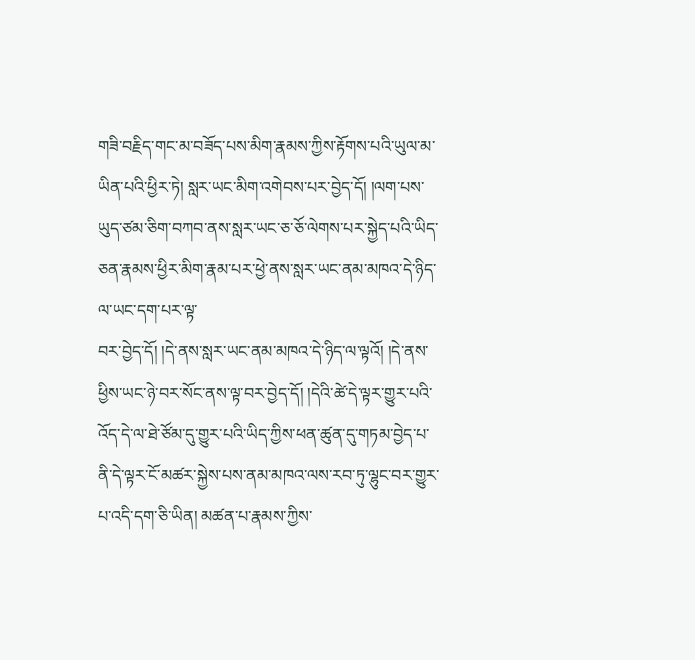གཟི་བརྗིད་གང་མ་བཟོད་པས་མིག་རྣམས་ཀྱིས་རྟོགས་པའི་ཡུལ་མ་ཡིན་པའི་ཕྱིར་ཏེ། སླར་ཡང་མིག་འགེབས་པར་བྱེད་དོ། །ལག་པས་ཡུད་ཙམ་ཅིག་བཀབ་ནས་སླར་ཡང་ཅ་ཅོ་ལེགས་པར་སྐྱེད་པའི་ཡིད་ཅན་རྣམས་ཕྱིར་མིག་རྣམ་པར་ཕྱེ་ནས་སླར་ཡང་ནམ་མཁའ་དེ་ཉིད་ལ་ཡང་དག་པར་ལྟ་
བར་བྱེད་དོ། །དེ་ནས་སླར་ཡང་ནམ་མཁའ་དེ་ཉིད་ལ་ལྟའོ། །དེ་ནས་ཕྱིས་ཡང་ཉེ་བར་སོང་ནས་ལྟ་བར་བྱེད་དོ། །དེའི་ཚེ་དེ་ལྟར་གྱུར་པའི་འོད་དེ་ལ་ཐེ་ཙོམ་དུ་གྱུར་པའི་ཡིད་ཀྱིས་ཕན་ཚུན་དུ་གཏམ་བྱེད་པ་ནི་དེ་ལྟར་ངོ་མཚར་སྐྱེས་པས་ནམ་མཁའ་ལས་རབ་ཏུ་ལྷུང་བར་གྱུར་པ་འདི་དག་ཅི་ཡིན། མཚན་པ་རྣམས་ཀྱིས་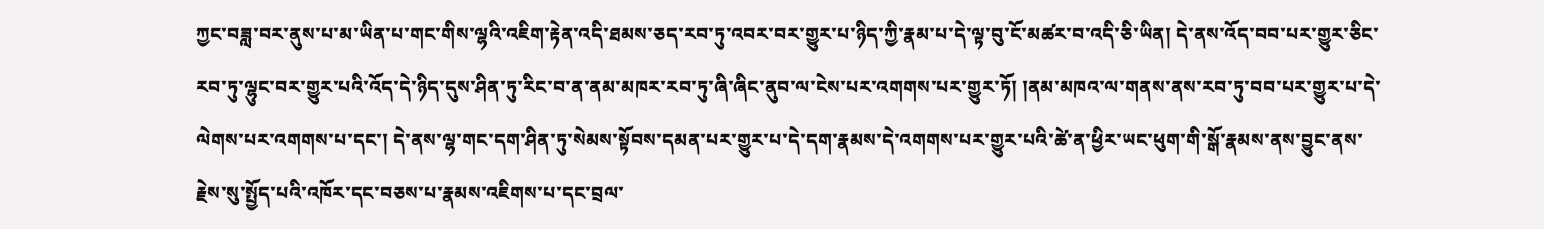ཀྱང་བཟླ་བར་ནུས་པ་མ་ཡིན་པ་གང་གིས་ལྷའི་འཇིག་རྟེན་འདི་ཐམས་ཅད་རབ་ཏུ་འབར་བར་གྱུར་པ་ཉིད་ཀྱི་རྣམ་པ་དེ་ལྟ་བུ་ངོ་མཚར་བ་འདི་ཅི་ཡིན། དེ་ནས་འོད་བབ་པར་གྱུར་ཅིང་རབ་ཏུ་ལྷུང་བར་གྱུར་པའི་འོད་དེ་ཉིད་དུས་ཤིན་ཏུ་རིང་བ་ན་ནམ་མཁར་རབ་ཏུ་ཞི་ཞིང་ནུབ་ལ་ངེས་པར་འགགས་པར་གྱུར་ཏོ། །ནམ་མཁའ་ལ་གནས་ནས་རབ་ཏུ་བབ་པར་གྱུར་པ་དེ་ལེགས་པར་འགགས་པ་དང་། དེ་ནས་ལྷ་གང་དག་ཤིན་ཏུ་སེམས་སྟོབས་དམན་པར་གྱུར་པ་དེ་དག་རྣམས་དེ་འགགས་པར་གྱུར་པའི་ཚེ་ན་ཕྱིར་ཡང་ཕུག་གི་སྒོ་རྣམས་ནས་བྱུང་ནས་རྗེས་སུ་སྤྱོད་པའི་འཁོར་དང་བཅས་པ་རྣམས་འཇིགས་པ་དང་བྲལ་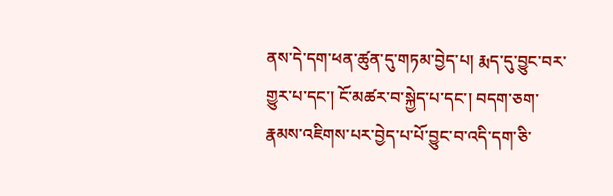ནས་དེ་དག་ཕན་ཚུན་དུ་གཏམ་བྱེད་པ། རྨད་དུ་བྱུང་བར་གྱུར་པ་དང་། ངོ་མཚར་བ་སྐྱེད་པ་དང་། བདག་ཅག་རྣམས་འཇིགས་པར་བྱེད་པ་པོ་བྱུང་བ་འདི་དག་ཅི་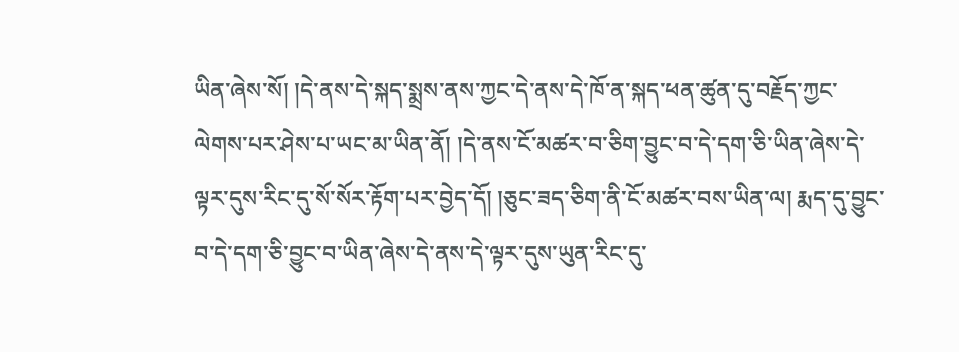ཡིན་ཞེས་སོ། །དེ་ནས་དེ་སྐད་སྨྲས་ནས་ཀྱང་དེ་ནས་དེ་ཁོ་ན་སྐད་ཕན་ཚུན་དུ་བརྗོད་ཀྱང་ལེགས་པར་ཤེས་པ་ཡང་མ་ཡིན་ནོ། །དེ་ནས་ངོ་མཚར་བ་ཅིག་བྱུང་བ་དེ་དག་ཅི་ཡིན་ཞེས་དེ་ལྟར་དུས་རིང་དུ་སོ་སོར་རྟོག་པར་བྱེད་དོ། །ཅུང་ཟད་ཅིག་ནི་ངོ་མཚར་བས་ཡིན་ལ། རྨད་དུ་བྱུང་བ་དེ་དག་ཅི་བྱུང་བ་ཡིན་ཞེས་དེ་ནས་དེ་ལྟར་དུས་ཡུན་རིང་དུ་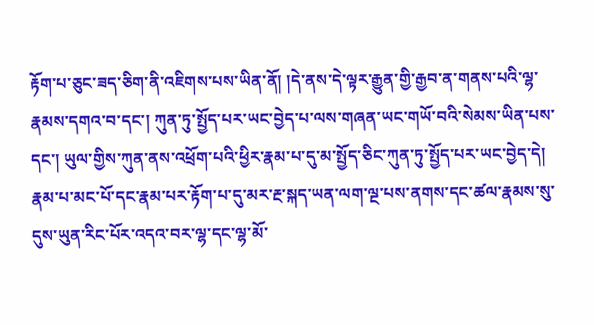རྟོག་པ་ཅུང་ཟད་ཅིག་ནི་འཇིགས་པས་ཡིན་ནོ། །དེ་ནས་དེ་ལྟར་རྒྱུན་གྱི་རྒྱབ་ན་གནས་པའི་ལྷ་རྣམས་དགའ་བ་དང་། ཀུན་ཏུ་སྤྱོད་པར་ཡང་བྱེད་པ་ལས་གཞན་ཡང་གཡོ་བའི་སེམས་ཡིན་པས་དང་། ཡུལ་གྱིས་ཀུན་ནས་འཕྲོག་པའི་ཕྱིར་རྣམ་པ་དུ་མ་སྤྱོད་ཅིང་ཀུན་ཏུ་སྤྱོད་པར་ཡང་བྱེད་དེ། རྣམ་པ་མང་པོ་དང་རྣམ་པར་རྟོག་པ་དུ་མར་རྔ་སྐད་ཡན་ལག་ལྔ་པས་ནགས་དང་ཚལ་རྣམས་སུ་དུས་ཡུན་རིང་པོར་འདའ་བར་ལྷ་དང་ལྷ་མོ་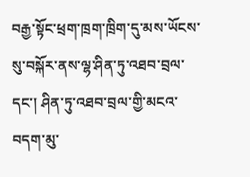བརྒྱ་སྟོང་ཕྲག་ཁྲག་ཁྲིག་དུ་མས་ཡོངས་སུ་བསྐོར་ནས་ལྷ་ཤིན་ཏུ་འཐབ་བྲལ་དང་། ཤིན་ཏུ་འཐབ་བྲལ་གྱི་མངའ་བདག་མུ་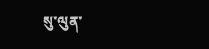སུ་ལུན་